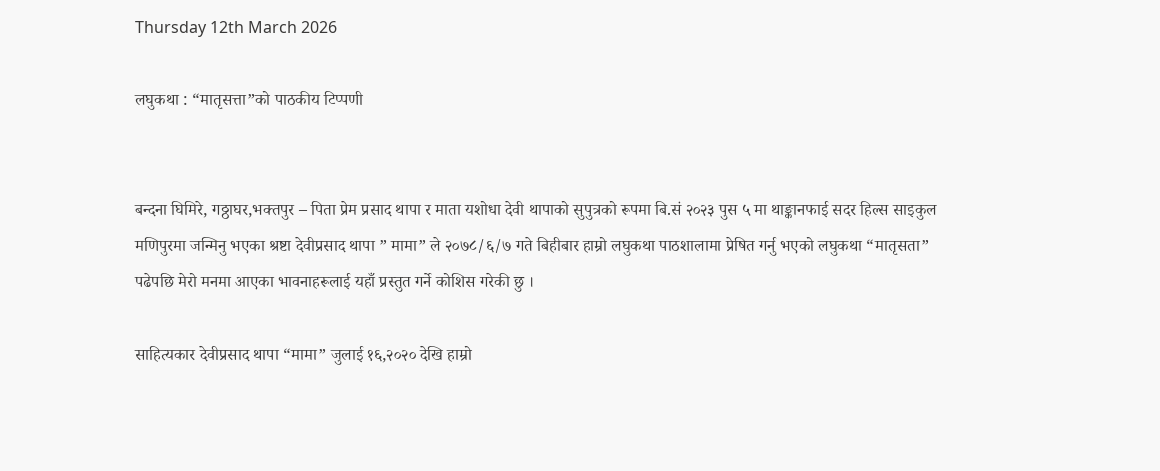Thursday 12th March 2026

लघुकथा : “मातृसत्ता”को पाठकीय टिप्पणी


बन्दना घिमिरे, गठ्ठाघर,भक्तपुर – पिता प्रेम प्रसाद थापा र माता यशोधा देवी थापाको सुपुत्रको रूपमा बि.सं २०२३ पुस ५ मा थाङ्कानफाई सदर हिल्स साइकुल मणिपुरमा जन्मिनु भएका श्रष्टा देवीप्रसाद थापा ” मामा” ले २०७८/६/७ गते बिहीबार हाम्रो लघुकथा पाठशालामा प्रेषित गर्नु भएको लघुकथा “मातृसता” पढेपछि मेरो मनमा आएका भावनाहरूलाई यहाँ प्रस्तुत गर्ने कोशिस गरेकी छु ।

साहित्यकार देवीप्रसाद थापा “मामा” जुलाई १६,२०२० देखि हाम्रो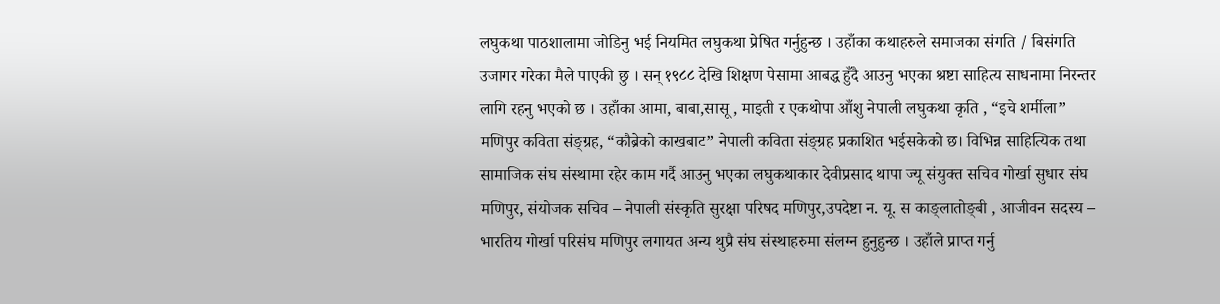लघुकथा पाठशालामा जोडिनु भई नियमित लघुकथा प्रेषित गर्नुहुन्छ । उहाँका कथाहरुले समाजका संगति / बिसंगति उजागर गरेका मैले पाएकी छु । सन् १९८८ देखि शिक्षण पेसामा आबद्ध हुँदै आउनु भएका श्रष्टा साहित्य साधनामा निरन्तर लागि रहनु भएको छ । उहाँका आमा, बाबा,सासू , माइती र एकथोपा आँशु नेपाली लघुकथा कृति , “इचे शर्मीला” मणिपुर कविता संङ्ग्रह, “कौब्रेको काखबाट” नेपाली कविता संङ्ग्रह प्रकाशित भईसकेको छ। विभिन्न साहित्यिक तथा सामाजिक संघ संस्थामा रहेर काम गर्दै आउनु भएका लघुकथाकार देवीप्रसाद थापा ज्यू संयुक्त सचिव गोर्खा सुधार संघ मणिपुर, संयोजक सचिव – नेपाली संस्कृति सुरक्षा परिषद मणिपुर,उपदेष्टा न. यू. स काङ्लातोङ्बी , आजीवन सदस्य – भारतिय गोर्खा परिसंघ मणिपुर लगायत अन्य थुप्रै संघ संस्थाहरुमा संलग्न हुनुहुन्छ । उहाँले प्राप्त गर्नु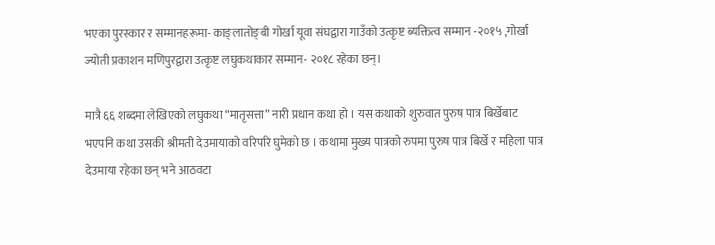भएका पुरस्कार र सम्मानहरूमा- काङ्लातोङ्बी गोर्खा यूवा संघद्वारा गाउँको उत्कृष्ट ब्यक्तित्व सम्मान -२०१५ ,गोर्खा ज्योती प्रकाशन मणिपुरद्वारा उत्कृष्ट लघुकथाकार सम्मान- २०१८ रहेका छन्।

मात्रै ६६ शब्दमा लेखिएको लघुकथा “मातृसत्ता” नारी प्रधान कथा हो । यस कथाको शुरुवात पुरुष पात्र बिर्खेबाट भएपनि कथा उसकी श्रीमती देउमायाको वरिपरि घुमेको छ । कथामा मुख्य पात्रको रुपमा पुरुष पात्र बिर्खे र महिला पात्र देउमाया रहेका छन् भने आठवटा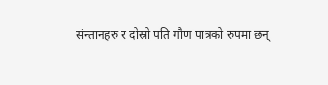संन्तानहरु र दोस्रो पति गौण पात्रको रुपमा छन्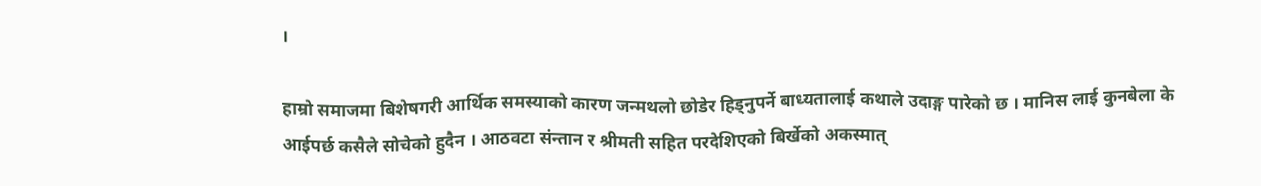।

हाम्रो समाजमा बिशेषगरी आर्थिक समस्याको कारण जन्मथलो छोडेर हिड्नुपर्ने बाध्यतालाई कथाले उदाङ्ग पारेको छ । मानिस लाई कुनबेला के आईपर्छ कसैले सोचेको हुदैन । आठवटा संन्तान र श्रीमती सहित परदेशिएको बिर्खेको अकस्मात्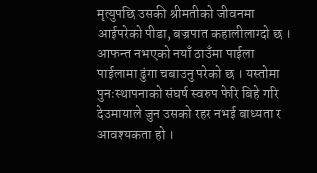मृत्युपछि उसकी श्रीमतीको जीवनमा आईपरेको पीडा, बज्रपात कहालीलाग्दो छ । आफन्त नभएको नयाँ ठाउँमा पाईला पाईलामा ढुंगा चबाउनु परेको छ । यस्तोमा पुनःस्थापनाको संघर्ष स्वरुप फेरि बिहे गरि देउमायाले जुन उसको रहर नभई बाध्यता र आवश्यकता हो ।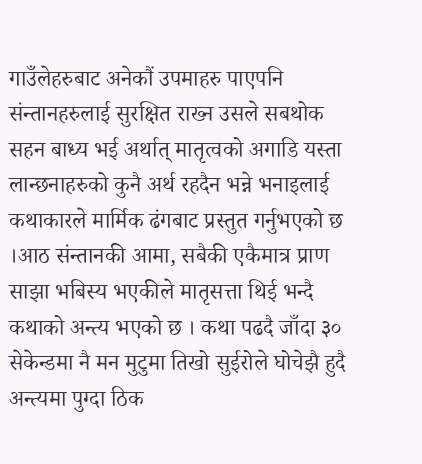गाउँलेहरुबाट अनेकौं उपमाहरु पाएपनि संन्तानहरुलाई सुरक्षित राख्न उसले सबथोक सहन बाध्य भई अर्थात् मातृत्वको अगाडि यस्ता लान्छनाहरुको कुनै अर्थ रहदैन भन्ने भनाइलाई कथाकारले मार्मिक ढंगबाट प्रस्तुत गर्नुभएको छ ।आठ संन्तानकी आमा, सबैकी एकैमात्र प्राण साझा भबिस्य भएकीले मातृसत्ता थिई भन्दै कथाको अन्त्य भएको छ । कथा पढदै जाँदा ३० सेकेन्डमा नै मन मुटुमा तिखो सुईरोले घोचेझै हुदै अन्त्यमा पुग्दा ठिक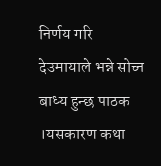निर्णय गरि देउमायाले भन्ने सोच्न बाध्य हुन्छ पाठक ।यसकारण कथा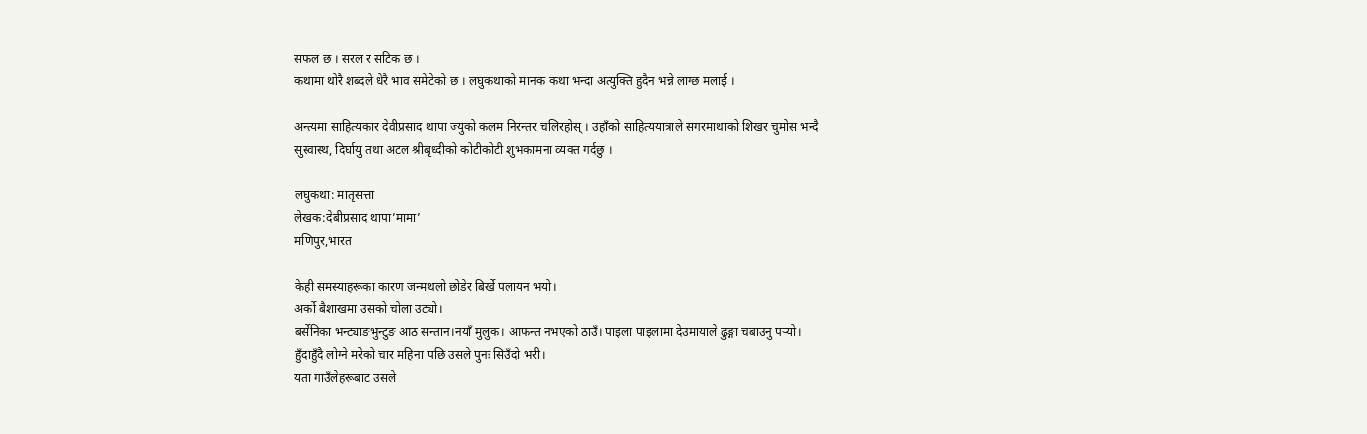सफल छ । सरल र सटिक छ ।
कथामा थोरै शब्दले धेरै भाव समेटेको छ । लघुकथाको मानक कथा भन्दा अत्युक्ति हुदैन भन्ने लाग्छ मलाई ।

अन्त्यमा साहित्यकार देवीप्रसाद थापा ज्युको कलम निरन्तर चलिरहोस् । उहाँको साहित्ययात्राले सगरमाथाको शिखर चुमोस भन्दै सुस्वास्थ, दिर्घायु तथा अटल श्रीबृध्दीको कोटीकोटी शुभकामना व्यक्त गर्दछु ।

लघुकथा: मातृसत्ता
लेखक:देबीप्रसाद थापा’मामा’
मणिपुर,भारत

केही समस्याहरूका कारण जन्मथलो छोडेर बिर्खे पलायन भयो।
अर्को बैशाखमा उसको चोला उट्यो।
बर्सेनिका भन्ट्याङभुन्टुङ आठ सन्तान।नयाँ मुलुक। आफन्त नभएको ठाउँ। पाइला पाइलामा देउमायाले ढुङ्गा चबाउनु पर्‍यो।
हुँदाहुँदै लोग्ने मरेको चार महिना पछि उसले पुनः सिउँदो भरी।
यता गाउँलेहरूबाट उसले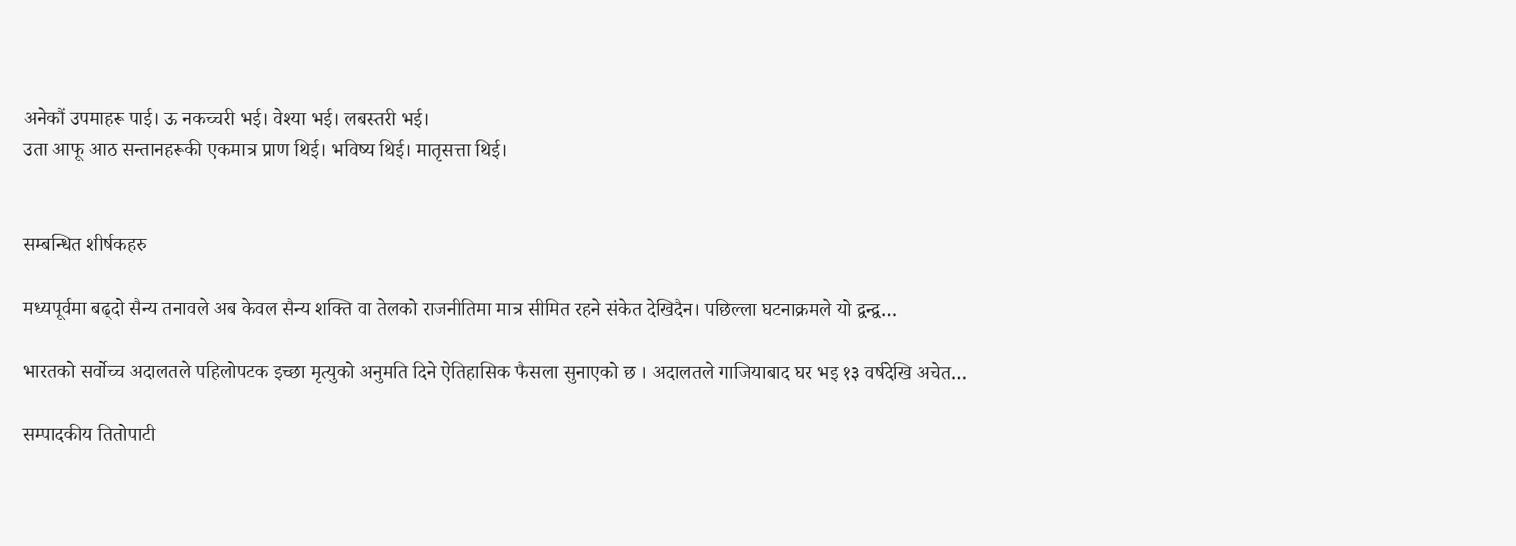अनेकौं उपमाहरू पाई। ऊ नकच्चरी भई। वेश्या भई। लबस्तरी भई।
उता आफू आठ सन्तानहरूकी एकमात्र प्राण थिई। भविष्य थिई। मातृसत्ता थिई।


सम्बन्धित शीर्षकहरु

मध्यपूर्वमा बढ्दो सैन्य तनावले अब केवल सैन्य शक्ति वा तेलको राजनीतिमा मात्र सीमित रहने संकेत देखिदैन। पछिल्ला घटनाक्रमले यो द्वन्द्व…

भारतको सर्वोच्च अदालतले पहिलोपटक इच्छा मृत्युको अनुमति दिने ऐतिहासिक फैसला सुनाएको छ । अदालतले गाजियाबाद घर भइ १३ वर्षदेखि अचेत…

सम्पादकीय तितोपाटी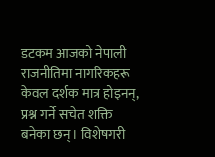डटकम आजको नेपाली राजनीतिमा नागरिकहरू केवल दर्शक मात्र होइनन्, प्रश्न गर्ने सचेत शक्ति बनेका छन्। विशेषगरी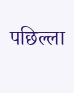पछिल्ला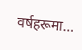वर्षहरूमा…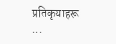प्रतिकृयाहरू
...